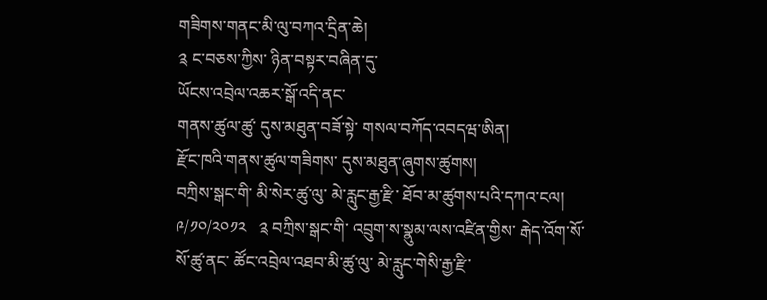གཟིགས་གནང་མི་ལུ་བཀའ་དྲིན་ཆེ།
༉ ང་བཅས་ཀྱིས་ ཉིན་བསྟར་བཞིན་དུ་
ཡོངས་འབྲེལ་འཆར་སྒོ་འདི་ནང་
གནས་ཚུལ་ཚུ་ དུས་མཐུན་བཟོ་སྟེ་ གསལ་བཀོད་འབདཝ་ཨིན།
རྫོང་ཁའི་གནས་ཚུལ་གཟིགས་ དུས་མཐུན་ཞུགས་ཚུགས།
བཀྲིས་སྒང་གི་ མི་སེར་ཚུ་ལུ་ མེ་རླུང་རྒྱ་རྫི་ ཐོབ་མ་ཚུགས་པའི་དཀའ་ངལ།
༩/༡༠/༢༠༡༢   ༉ བཀྲིས་སྒང་གི་ འབྲུག་ས་སྣུམ་ལས་འཛིན་གྱིས་ རྒེད་འོག་སོ་སོ་ཚུ་ནང་ ཚོང་འབྲེལ་འཐབ་མི་ཚུ་ལུ་ མེ་རླུང་གེསི་རྒྱ་རྫི་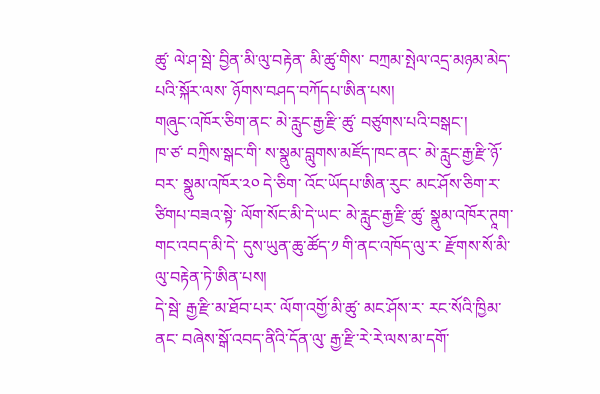ཚུ་ ལེ་ཤ་སྦེ་ བྱིན་མི་ལུ་བརྟེན་ མི་ཚུ་གིས་ བཀྲམ་སྤེལ་འདྲ་མཉམ་མེད་པའི་སྐོར་ལས་ ཉོགས་བཤད་བཀོདཔ་ཨིན་པས།
གཞུང་འཁོར་ཅིག་ནང་ མེ་རླུང་རྒྱ་རྫི་ཚུ་ བཙུགས་པའི་བསྒང་།
ཁ་ཙ་ བཀྲིས་སྒང་གི་ ས་སྣུམ་བླུགས་མཛོད་ཁང་ནང་ མེ་རླུང་རྒྱ་རྫི་ཉོ་བར་ སྣུམ་འཁོར་༢༠ དེ་ཅིག་ འོང་ཡོདཔ་ཨིན་རུང་ མང་ཤོས་ཅིག་ར་ ཙིགཔ་བཟའ་སྟེ་ ལོག་སོང་མི་དེ་ཡང་ མེ་རླུང་རྒྱ་རྫི་ཚུ་ སྣུམ་འཁོར་ཊཱག་གང་འབད་མི་དེ་ དུས་ཡུན་ཆུ་ཚོད་༡ གི་ནང་འཁོད་ལུ་ར་ རྫོགས་སོ་མི་ལུ་བརྟེན་ཏེ་ཨིན་པས།
དེ་སྦེ་ རྒྱ་རྫི་མ་ཐོབ་པར་ ལོག་འགྱོ་མི་ཚུ་ མང་ཤོས་ར་ རང་སོའི་ཁྱིམ་ནང་ བཞེས་སྒོ་འབད་ནིའི་དོན་ལུ་ རྒྱ་རྫི་རེ་རེ་ལས་མ་དགོ་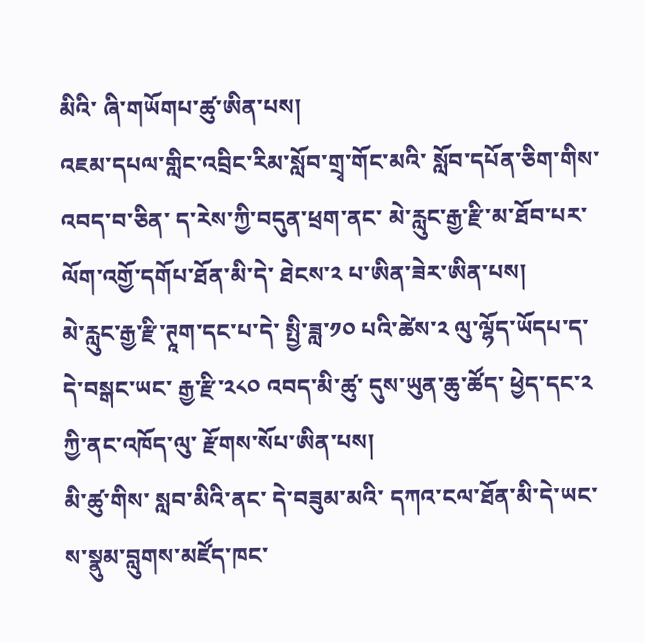མིའི་ ཞི་གཡོགཔ་ཚུ་ཨིན་པས།
འཇམ་དཔལ་གླིང་འབྲིང་རིམ་སློབ་གྲྭ་གོང་མའི་ སློབ་དཔོན་ཅིག་གིས་འབད་བ་ཅིན་ ད་རེས་ཀྱི་བདུན་ཕྲག་ནང་ མེ་རླུང་རྒྱ་རྫི་མ་ཐོབ་པར་ ལོག་འགྱོ་དགོཔ་ཐོན་མི་དེ་ ཐེངས་༢ པ་ཨིན་ཟེར་ཨིན་པས།
མེ་རླུང་རྒྱ་རྫི་ཊཱག་དང་པ་དེ་ སྤྱི་ཟླ་༡༠ པའི་ཚེས་༢ ལུ་ལྷོད་ཡོདཔ་ད་ དེ་བསྒང་ཡང་ རྒྱ་རྫི་༢༨༠ འབད་མི་ཚུ་ དུས་ཡུན་ཆུ་ཚོད་ ཕྱེད་དང་༢ ཀྱི་ནང་འཁོད་ལུ་ རྫོགས་སོཔ་ཨིན་པས།
མི་ཚུ་གིས་ སླབ་མིའི་ནང་ དེ་བཟུམ་མའི་ དཀའ་ངལ་ཐོན་མི་དེ་ཡང་ ས་སྣུམ་བླུགས་མཛོད་ཁང་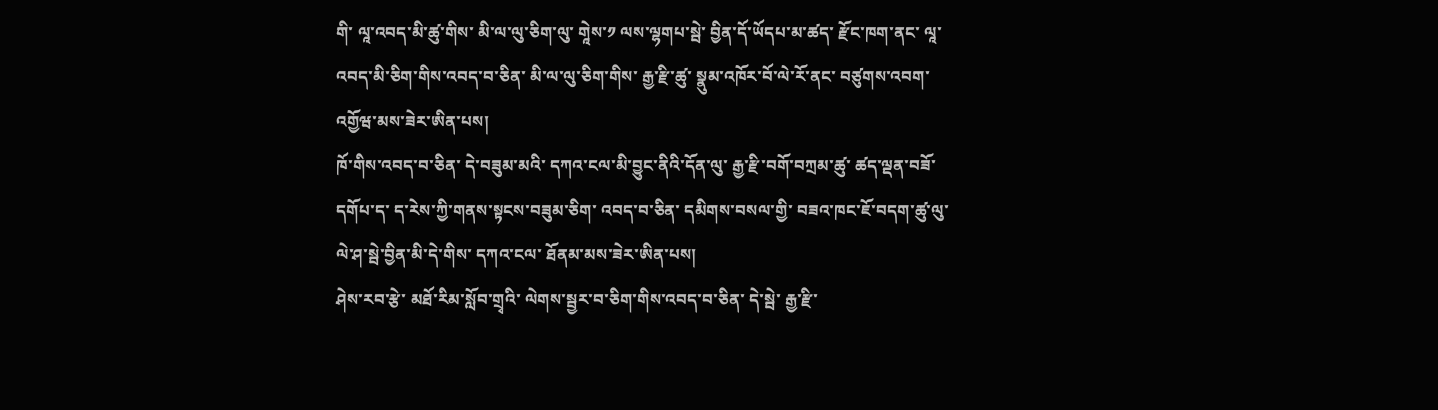གི་ ལཱ་འབད་མི་ཚུ་གིས་ མི་ལ་ལུ་ཅིག་ལུ་ གཱེས་༡ ལས་ལྷགཔ་སྦེ་ བྱིན་དོ་ཡོདཔ་མ་ཚད་ རྫོང་ཁག་ནང་ ལཱ་འབད་མི་ཅིག་གིས་འབད་བ་ཅིན་ མི་ལ་ལུ་ཅིག་གིས་ རྒྱ་རྫི་ཚུ་ སྣུམ་འཁོར་བོ་ལེ་རོ་ནང་ བཙུགས་འབག་འགྱོཝ་མས་ཟེར་ཨིན་པས།
ཁོ་གིས་འབད་བ་ཅིན་ དེ་བཟུམ་མའི་ དཀའ་ངལ་མི་བྱུང་ནིའི་དོན་ལུ་ རྒྱ་རྫི་བགོ་བཀྲམ་ཚུ་ ཚད་ལྡན་བཟོ་དགོཔ་ད་ ད་རེས་ཀྱི་གནས་སྟངས་བཟུམ་ཅིག་ འབད་བ་ཅིན་ དམིགས་བསལ་གྱི་ བཟའ་ཁང་ཇོ་བདག་ཚུ་ལུ་ ལེ་ཤ་སྦེ་བྱིན་མི་དེ་གིས་ དཀའ་ངལ་ ཐོནམ་མས་ཟེར་ཨིན་པས།
ཤེས་རབ་རྩེ་ མཐོ་རིམ་སློབ་གྲྭའི་ ལེགས་སྦྱར་བ་ཅིག་གིས་འབད་བ་ཅིན་ དེ་སྦེ་ རྒྱ་རྫི་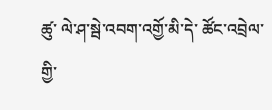ཚུ་ ལེ་ཤ་སྦེ་འབག་འགྱོ་མི་དེ་ ཚོང་འབྲེལ་གྱི་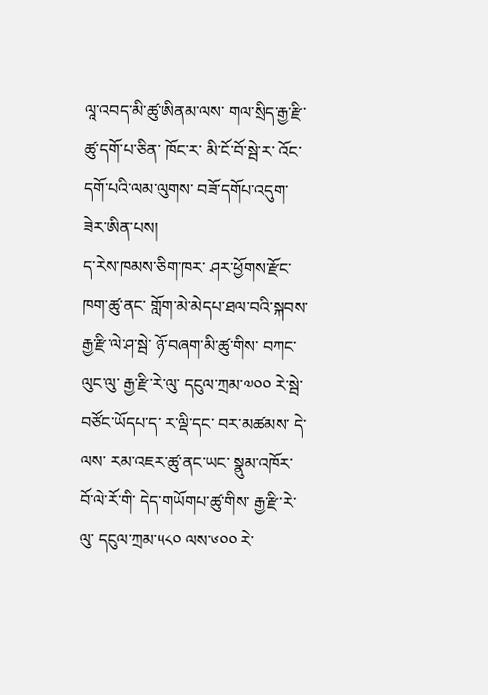ལཱ་འབད་མི་ཚུ་ཨིནམ་ལས་ གལ་སྲིད་རྒྱ་རྫི་ཚུ་དགོ་པ་ཅིན་ ཁོང་ར་ མི་ངོ་བོ་སྦེ་ར་ འོང་དགོ་པའི་ལམ་ལུགས་ བཟོ་དགོཔ་འདུག་ཟེར་ཨིན་པས།
ད་རེས་ཁམས་ཅིག་ཁར་ ཤར་ཕྱོགས་རྫོང་ཁག་ཚུ་ནང་ གློག་མེ་མེདཔ་ཐལ་བའི་སྐབས་ རྒྱ་རྫི་ལེ་ཤ་སྦེ་ ཉོ་བཞག་མི་ཚུ་གིས་ བཀང་ལུང་ལུ་ རྒྱ་རྫི་རེ་ལུ་ དངུལ་ཀྲམ་༧༠༠ རེ་སྦེ་ བཙོང་ཡོདཔ་ད་ ར་ལྡི་དང་ བར་མཚམས་ དེ་ལས་ རམ་འཇར་ཚུ་ནང་ཡང་ སྣུམ་འཁོར་བོ་ལེ་རོ་གི་ དེད་གཡོགཔ་ཚུ་གིས་ རྒྱ་རྫི་རེ་ལུ་ དངུལ་ཀྲམ་༥༨༠ ལས་༦༠༠ རེ་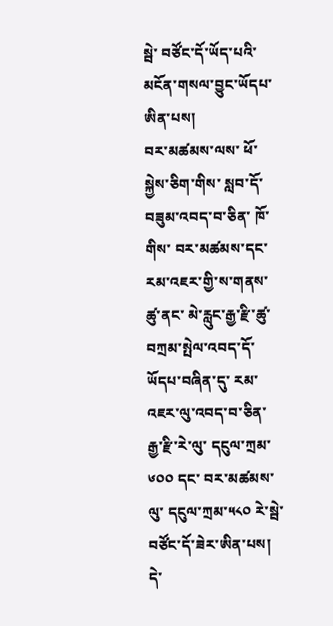སྦེ་ བཙོང་དོ་ཡོད་པའི་མངོན་གསལ་བྱུང་ཡོདཔ་ཨིན་པས།
བར་མཚམས་ལས་ ཕོ་སྐྱེས་ཅིག་གིས་ སླབ་དོ་བཟུམ་འབད་བ་ཅིན་ ཁོ་གིས་ བར་མཚམས་དང་ རམ་འཇར་གྱི་ས་གནས་ཚུ་ནང་ མེ་རླུང་རྒྱ་རྫི་ཚུ་ བཀྲམ་སྤེལ་འབད་དོ་ཡོདཔ་བཞིན་དུ་ རམ་འཇར་ལུ་འབད་བ་ཅིན་ རྒྱ་རྫི་རེ་ལུ་ དངུལ་ཀྲམ་༦༠༠ དང་ བར་མཚམས་ལུ་ དངུལ་ཀྲམ་༥༨༠ རེ་སྦེ་ བཙོང་དོ་ཟེར་ཨིན་པས།
དེ་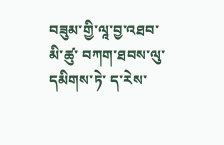བཟུམ་གྱི་ལཱ་བྱ་འཐབ་མི་ཚུ་ བཀག་ཐབས་ལུ་དམིགས་ཏེ་ ད་རེས་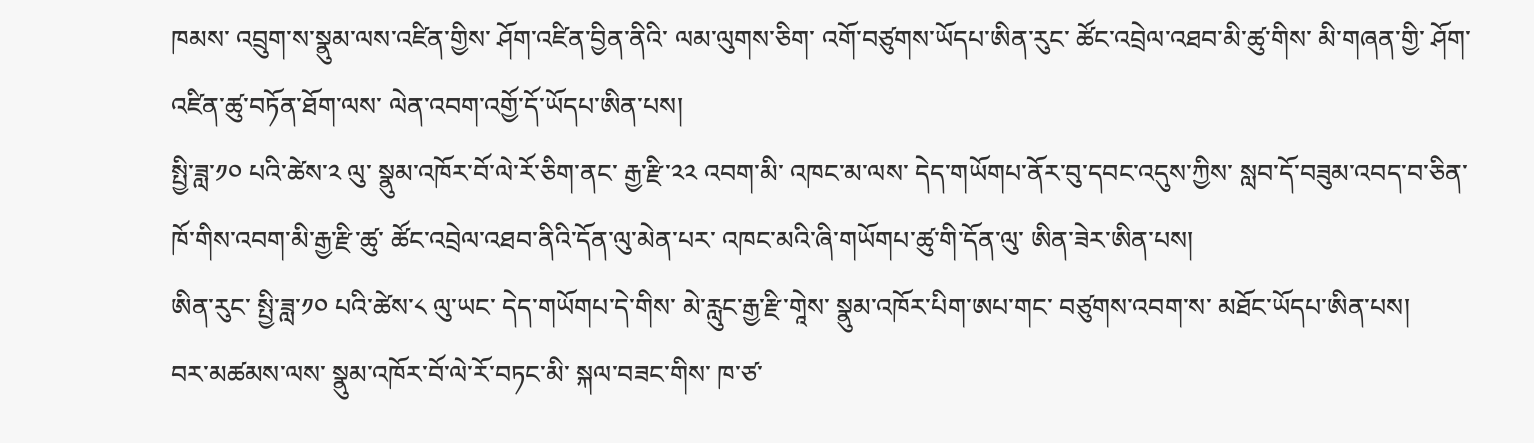ཁམས་ འབྲུག་ས་སྣུམ་ལས་འཛིན་གྱིས་ ཤོག་འཛིན་བྱིན་ནིའི་ ལམ་ལུགས་ཅིག་ འགོ་བཙུགས་ཡོདཔ་ཨིན་རུང་ ཚོང་འབྲེལ་འཐབ་མི་ཚུ་གིས་ མི་གཞན་གྱི་ ཤོག་འཛིན་ཚུ་བཏོན་ཐོག་ལས་ ལེན་འབག་འགྱོ་དོ་ཡོདཔ་ཨིན་པས།
སྤྱི་ཟླ་༡༠ པའི་ཚེས་༢ ལུ་ སྣུམ་འཁོར་བོ་ལེ་རོ་ཅིག་ནང་ རྒྱ་རྫི་༢༢ འབག་མི་ འཁང་མ་ལས་ དེད་གཡོགཔ་ནོར་བུ་དབང་འདུས་ཀྱིས་ སླབ་དོ་བཟུམ་འབད་བ་ཅིན་ ཁོ་གིས་འབག་མི་རྒྱ་རྫི་ཚུ་ ཚོང་འབྲེལ་འཐབ་ནིའི་དོན་ལུ་མེན་པར་ འཁང་མའི་ཞི་གཡོགཔ་ཚུ་གི་དོན་ལུ་ ཨིན་ཟེར་ཨིན་པས།
ཨིན་རུང་ སྤྱི་ཟླ་༡༠ པའི་ཚེས་༨ ལུ་ཡང་ དེད་གཡོགཔ་དེ་གིས་ མེ་རླུང་རྒྱ་རྫི་གཱེས་ སྣུམ་འཁོར་པིག་ཨཔ་གང་ བཙུགས་འབག་ས་ མཐོང་ཡོདཔ་ཨིན་པས།
བར་མཚམས་ལས་ སྣུམ་འཁོར་བོ་ལེ་རོ་བཏང་མི་ སྐལ་བཟང་གིས་ ཁ་ཙ་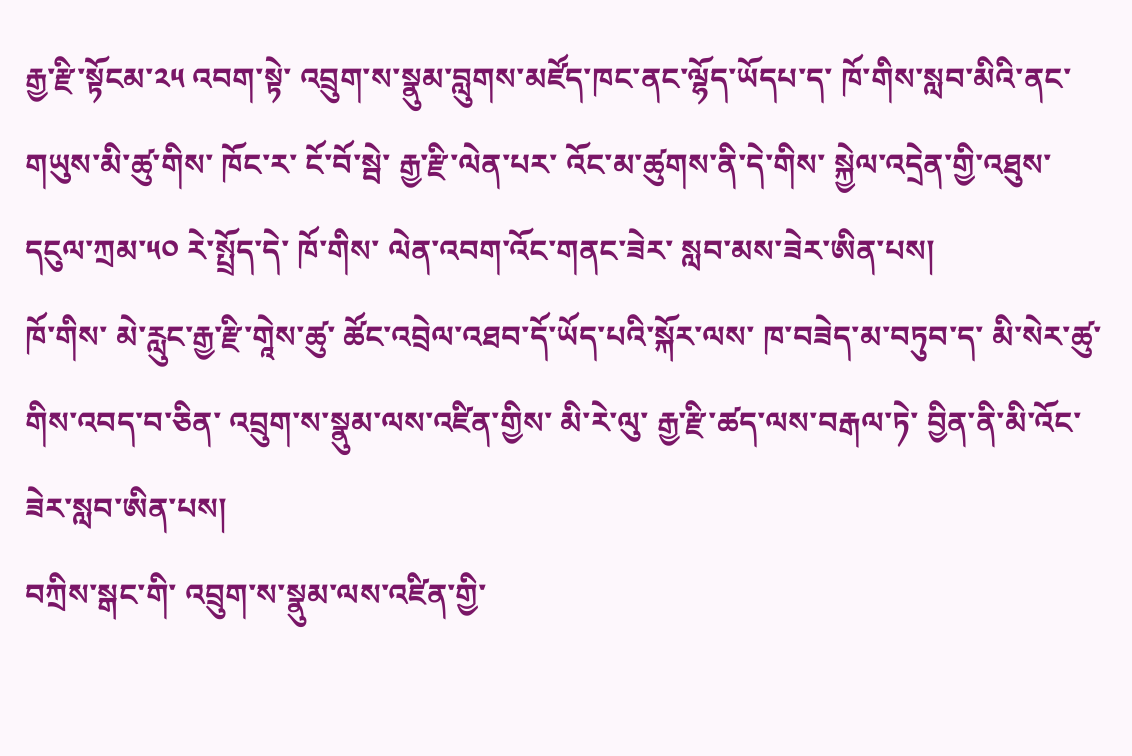རྒྱ་རྫི་སྟོངམ་༢༥ འབག་སྟེ་ འབྲུག་ས་སྣུམ་བླུགས་མཛོད་ཁང་ནང་ལྷོད་ཡོདཔ་ད་ ཁོ་གིས་སླབ་མིའི་ནང་ གཡུས་མི་ཚུ་གིས་ ཁོང་ར་ ངོ་བོ་སྦེ་ རྒྱ་རྫི་ལེན་པར་ འོང་མ་ཚུགས་ནི་དེ་གིས་ སྐྱེལ་འདྲེན་གྱི་འཐུས་ དངུལ་ཀྲམ་༥༠ རེ་སྤྲོད་དེ་ ཁོ་གིས་ ལེན་འབག་འོང་གནང་ཟེར་ སླབ་མས་ཟེར་ཨིན་པས།
ཁོ་གིས་ མེ་རླུང་རྒྱ་རྫི་གཱེས་ཚུ་ ཚོང་འབྲེལ་འཐབ་དོ་ཡོད་པའི་སྐོར་ལས་ ཁ་བཟེད་མ་བཏུབ་ད་ མི་སེར་ཚུ་གིས་འབད་བ་ཅིན་ འབྲུག་ས་སྣུམ་ལས་འཛིན་གྱིས་ མི་རེ་ལུ་ རྒྱ་རྫི་ཚད་ལས་བརྒལ་ཏེ་ བྱིན་ནི་མི་འོང་ཟེར་སླབ་ཨིན་པས།
བཀྲིས་སྒང་གི་ འབྲུག་ས་སྣུམ་ལས་འཛིན་གྱི་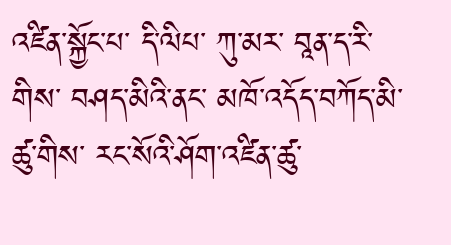འཛིན་སྐྱོང་པ་ དི་ལིཔ་ ཀུ་མར་ བཱན་ད་རི་གིས་ བཤད་མིའི་ནང་ མཁོ་འདོད་བཀོད་མི་ཚུ་གིས་ རང་སོའི་ཤོག་འཛིན་ཚུ་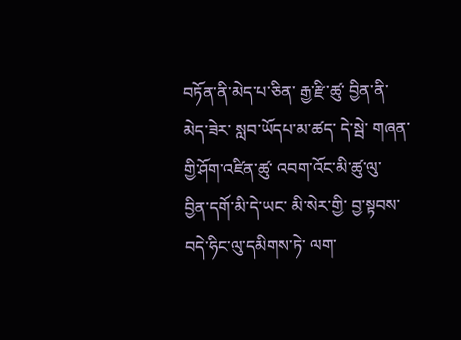བཏོན་ནི་མེད་པ་ཅིན་ རྒྱ་རྫི་ཚུ་ བྱིན་ནི་མེད་ཟེར་ སླབ་ཡོདཔ་མ་ཚད་ དེ་སྦེ་ གཞན་གྱི་ཤོག་འཛིན་ཚུ་ འབག་འོང་མི་ཚུ་ལུ་ བྱིན་དགོ་མི་དེ་ཡང་ མི་སེར་གྱི་ བྱ་སྟབས་བདེ་ཧིང་ལུ་དམིགས་ཏེ་ ལག་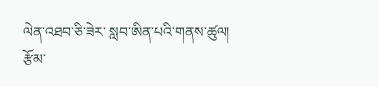ལེན་འཐབ་ཅི་ཟེར་ སླབ་ཨིན་པའི་གནས་ཚུལ།
རྩོམ་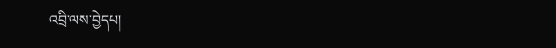འབྲི་ལས་བྱེདཔ།